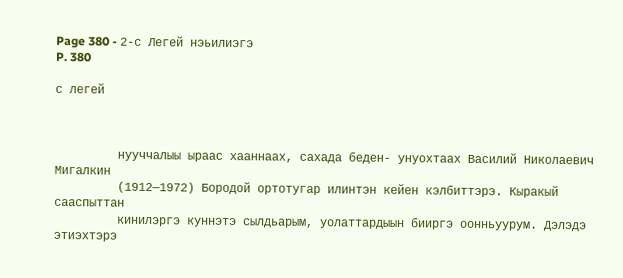Page 380 - 2-с Легей нэьилиэгэ
P. 380

с легей



         нууччалыы ыраас хааннаах, сахада беден- унуохтаах Василий Николаевич Мигалкин
         (1912—1972) Бородой ортотугар илинтэн кейен кэлбиттэрэ. Кыракый сааспыттан
         кинилэргэ куннэтэ сылдьарым, уолаттардыын бииргэ оонньуурум. Дэлэдэ этиэхтэрэ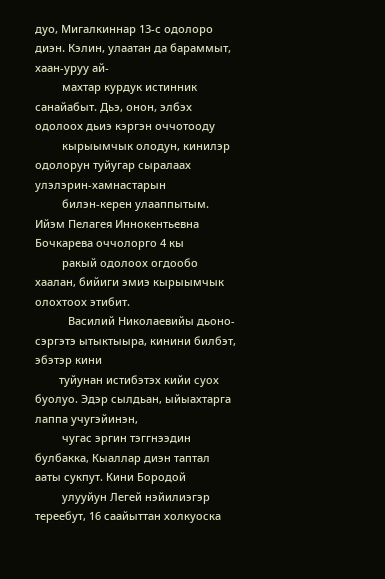дуо, Мигалкиннар 13-с одолоро диэн. Кэлин, улаатан да бараммыт, хаан-уруу ай-
         махтар курдук истинник санайабыт. Дьэ, онон, элбэх одолоох дьиэ кэргэн оччотооду
         кырыымчык олодун, кинилэр одолорун туйугар сыралаах улэлэрин-хамнастарын
         билэн-керен улааппытым. Ийэм Пелагея Иннокентьевна Бочкарева оччолорго 4 кы
         ракый одолоох огдообо хаалан, бийиги эмиэ кырыымчык олохтоох этибит.
           Василий Николаевийы дьоно-сэргэтэ ытыктыыра, кинини билбэт, эбэтэр кини
        туйунан истибэтэх кийи суох буолуо. Эдэр сылдьан, ыйыахтарга лаппа учугэйинэн,
         чугас эргин тэггнээдин булбакка, Кыаллар диэн таптал ааты сукпут. Кини Бородой
         улууйун Легей нэйилиэгэр тереебут, 16 саайыттан холкуоска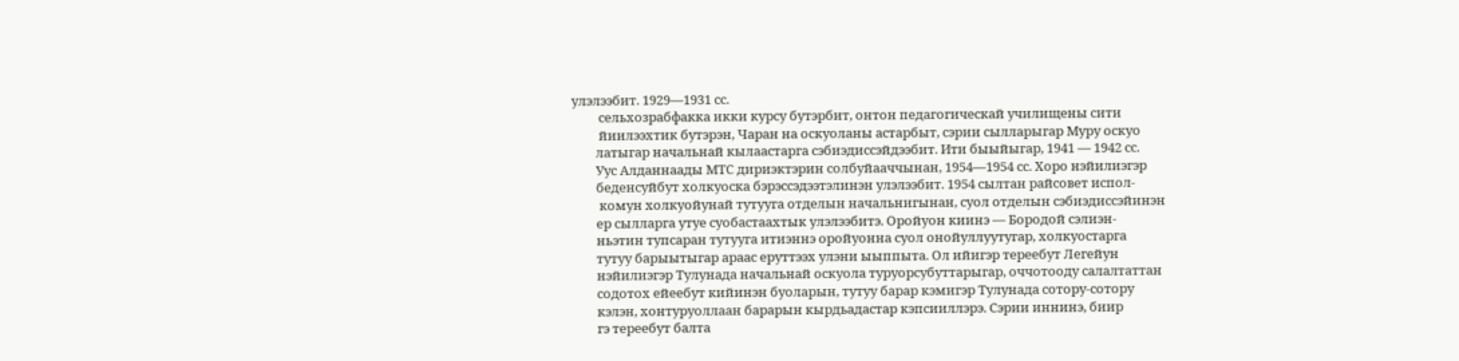улэлээбит. 1929—1931 сс.
         сельхозрабфакка икки курсу бутэрбит, онтон педагогическай училищены сити
         йиилээхтик бутэрэн, Чаран на оскуоланы астарбыт, сэрии сылларыгар Муру оскуо
        латыгар начальнай кылаастарга сэбиэдиссэйдээбит. Ити быыйыгар, 1941 — 1942 сс.
        Уус Алданнаады МТС дириэктэрин солбуйааччынан, 1954—1954 сс. Хоро нэйилиэгэр
        беденсуйбут холкуоска бэрэссэдээтэлинэн улэлээбит. 1954 сылтан райсовет испол-
         комун холкуойунай тутууга отделын начальнигынан, суол отделын сэбиэдиссэйинэн
        ер сылларга утуе суобастаахтык улэлээбитэ. Оройуон киинэ — Бородой сэлиэн-
        ньэтин тупсаран тутууга итиэннэ оройуонна суол онойуллуутугар, холкуостарга
        тутуу барыытыгар араас еруттээх улэни ыыппыта. Ол ийигэр тереебут Легейун
        нэйилиэгэр Тулунада начальнай оскуола туруорсубуттарыгар, оччотооду салалтаттан
        содотох ейеебут кийинэн буоларын, тутуу барар кэмигэр Тулунада сотору-сотору
        кэлэн, хонтуруоллаан барарын кырдьадастар кэпсииллэрэ. Сэрии иннинэ, биир
        гэ тереебут балта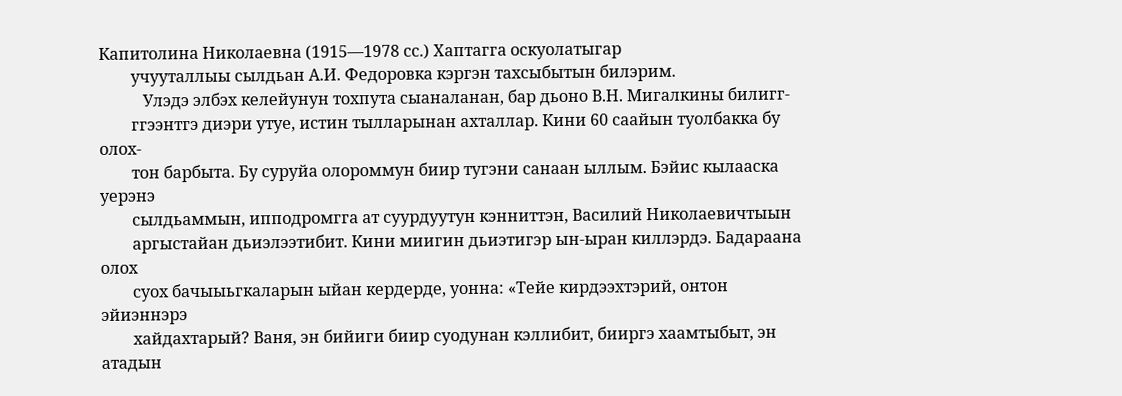Капитолина Николаевна (1915—1978 сс.) Хаптагга оскуолатыгар
        учууталлыы сылдьан А.И. Федоровка кэргэн тахсыбытын билэрим.
           Улэдэ элбэх келейунун тохпута сыаналанан, бар дьоно В.Н. Мигалкины билигг-
        ггээнтгэ диэри утуе, истин тылларынан ахталлар. Кини 60 саайын туолбакка бу олох-
        тон барбыта. Бу суруйа олороммун биир тугэни санаан ыллым. Бэйис кылааска уерэнэ
        сылдьаммын, ипподромгга ат суурдуутун кэнниттэн, Василий Николаевичтыын
        аргыстайан дьиэлээтибит. Кини миигин дьиэтигэр ын-ыран киллэрдэ. Бадараана олох
        суох бачыыьгкаларын ыйан кердерде, уонна: «Тейе кирдээхтэрий, онтон эйиэннэрэ
        хайдахтарый? Ваня, эн бийиги биир суодунан кэллибит, бииргэ хаамтыбыт, эн атадын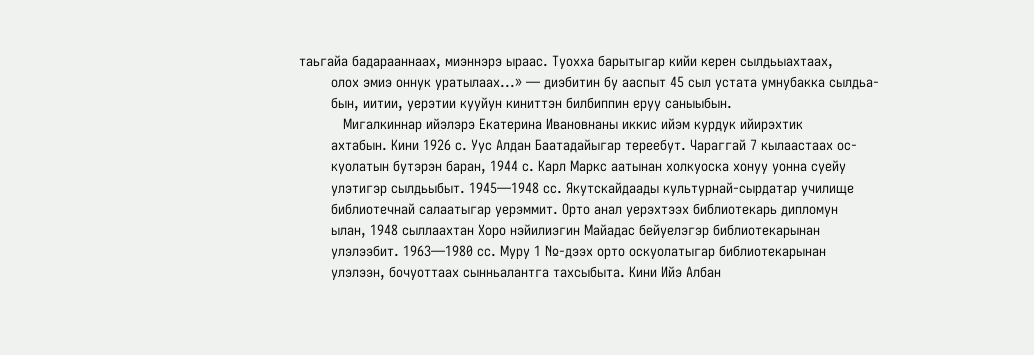таьгайа бадарааннаах, миэннэрэ ыраас. Туохха барытыгар кийи керен сылдьыахтаах,
        олох эмиэ оннук уратылаах...» — диэбитин бу ааспыт 45 сыл устата умнубакка сылдьа-
        бын, иитии, уерэтии кууйун киниттэн билбиппин еруу саныыбын.
           Мигалкиннар ийэлэрэ Екатерина Ивановнаны иккис ийэм курдук ийирэхтик
        ахтабын. Кини 1926 с. Уус Алдан Баатадайыгар тереебут. Чараггай 7 кылаастаах ос-
        куолатын бутэрэн баран, 1944 с. Карл Маркс аатынан холкуоска хонуу уонна суейу
        улэтигэр сылдьыбыт. 1945—1948 сс. Якутскайдаады культурнай-сырдатар училище
        библиотечнай салаатыгар уерэммит. Орто анал уерэхтээх библиотекарь дипломун
        ылан, 1948 сыллаахтан Хоро нэйилиэгин Майадас бейуелэгэр библиотекарынан
        улэлээбит. 1963—1980 сс. Муру 1 №-дээх орто оскуолатыгар библиотекарынан
        улэлээн, бочуоттаах сынньалантга тахсыбыта. Кини Ийэ Албан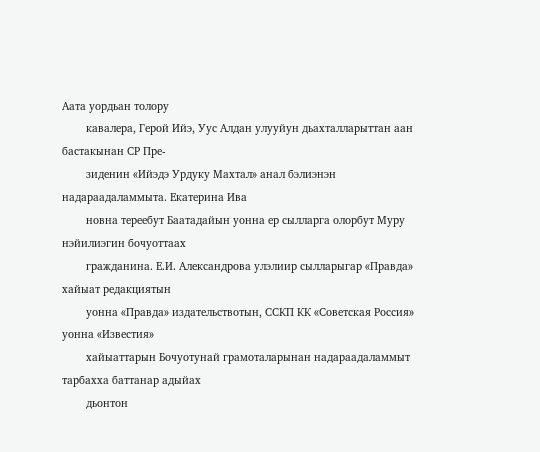Аата уордьан толору
        кавалера, Герой Ийэ, Уус Алдан улууйун дьахталларыттан аан бастакынан СР Пре-
        зиденин «Ийэдэ Урдуку Махтал» анал бэлиэнэн надараадаламмыта. Екатерина Ива
        новна тереебут Баатадайын уонна ер сылларга олорбут Муру нэйилиэгин бочуоттаах
        гражданина. Е.И. Александрова улэлиир сылларыгар «Правда» хайыат редакциятын
        уонна «Правда» издательствотын, ССКП КК «Советская Россия» уонна «Известия»
        хайыаттарын Бочуотунай грамоталарынан надараадаламмыт тарбахха баттанар адыйах
        дьонтон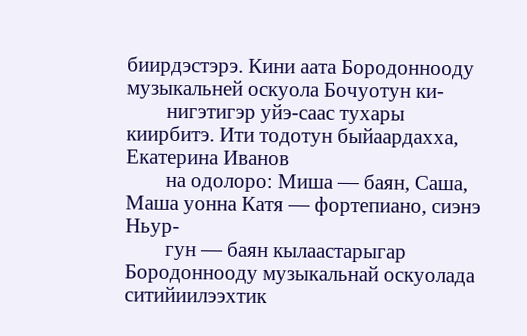биирдэстэрэ. Кини аата Бородоннооду музыкальней оскуола Бочуотун ки-
        нигэтигэр уйэ-саас тухары киирбитэ. Ити тодотун быйаардахха, Екатерина Иванов
        на одолоро: Миша — баян, Саша, Маша уонна Катя — фортепиано, сиэнэ Ньур-
        гун — баян кылаастарыгар Бородоннооду музыкальнай оскуолада ситийиилээхтик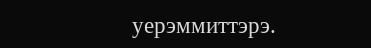уерэммиттэрэ.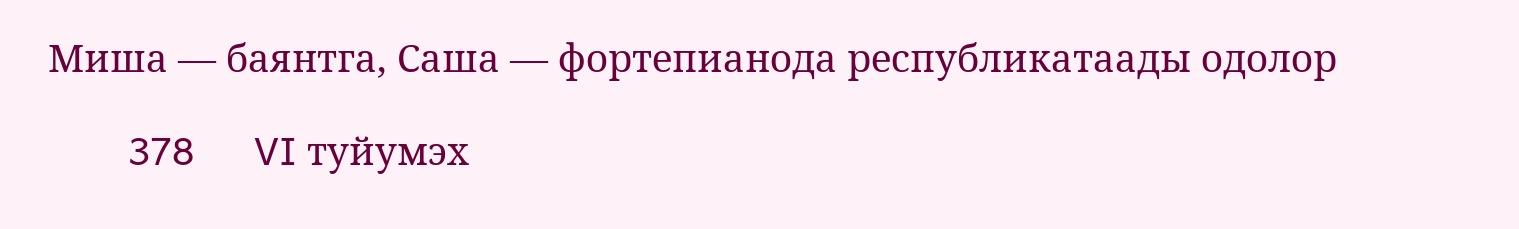Миша — баянтга, Саша — фортепианода республикатаады одолор

        378      VI туйумэх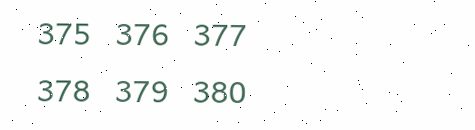375   376   377   378   379   380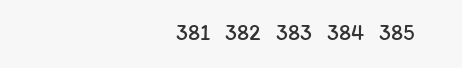381   382   383   384   385